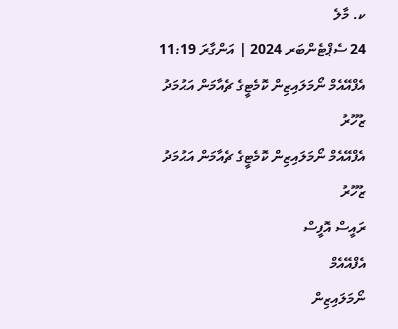ކ. މާލެ
24 ސެޕްޓެންބަރ 2024 | އަންގާރަ 11:19
އެފްއޭއެމް ނޯމަލައިޒިން ކޮމެޓީގެ ޗެއާމަން އަޙުމަދު ޒުހޫރު
އެފްއޭއެމް ނޯމަލައިޒިން ކޮމެޓީގެ ޗެއާމަން އަޙުމަދު ޒުހޫރު
ރައީސް އޮފީސް
އެފްއޭއެމް
ނޯމަލައިޒިން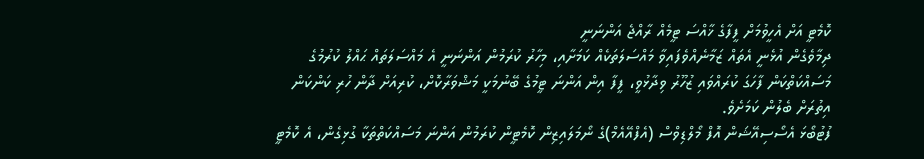ކޮމެޓީ އަށް އެހީވުމަށް ފީފާގެ ޚާއްސަ ޓީމެއް ރާއްޖެ އަންނަނީ
ދިމާވެގެން އުޅެނީ އެތައް ޒަމާނެއްވެފައިވާ މައްސަލަތަކެއް ކަމަށާއި، މިހާރު ކުރަމުން އަންނަނީ އެ މައްސަލަތައް ޙައްލު ކުރުމުގެ މަސައްކަތްކަން ފާހަގަ ކުރައްވައި ޒުހޫރު ވިދާޅުވީ، ފީފާ އިން އަންނަ ޓީމުގެ ބޭނުމަކީ މަޝްވަރާކޮށް، ކުރިއަށް ދާން ހުރި ކަންކަން އިތުރަށް ބެލުން ކަމަށެވެ.
ފުޓުބޯޅަ އެސޯސިއޭޝަން އޮފް މޯލްޑިވްސް (އެފްއޭއެމް)ގެ ނޯމަލައިޒިން ކޮމެޓީން ކުރަމުން އަންނަ މަސައްކަތްތަކާ ގުޅިގެން، އެ ކޮމެޓީ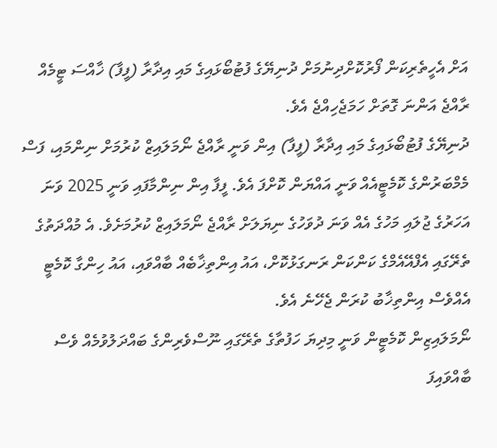އަށް އެހީތެރިކަން ފޯރުކޮށްދިނުމަށް ދުނިޔޭގެ ފުޓުބޯޅައިގެ މައި އިދާރާ (ފީފާ) ޚާއްސަ ޓީމެއް ރާއްޖެ އަންނަ ގޮތަށް ހަމަޖެހިއްޖެ އެވެ.
ދުނިޔޭގެ ފުޓުބޯޅައިގެ މައި އިދާރާ (ފީފާ) އިން ވަނީ ރާއްޖެ ނޯމަލައިޒް ކުރުމަށް ނިންމައި، ފަސް މެމްބަރުންގެ ކޮމެޓީއެއް ވަނީ އައްޔަން ކޮށްފަ އެވެ. ފީފާ އިން ނިންމާފައި ވަނީ 2025 ވަނަ އަހަރުގެ ޖުލައި މަހުގެ އެއް ވަނަ ދުވަހުގެ ނިޔަލަށް ރާއްޖެ ނޯމަލައިޒް ކުރުމަށެވެ. އެ މުއްދަތުގެ ތެރޭގައި އެފްއޭއެމްގެ ކަންކަން ރަނގަޅުކޮށް، އައު އިންތިޚާބެއް ބާއްވައި، އައު ހިންގާ ކޮމެޓީ އެއްވެސް އިންތިޚާބު ކުރަން ޖެހޭނެ އެވެ.
ނޯމަލައިޒިން ކޮމެޓީން ވަނީ މިދިޔަ ހަފުތާގެ ތެރޭގައި ނޫސްވެރިންގެ ބައްދަލުވުމެއް ވެސް ބާއްވައިފަ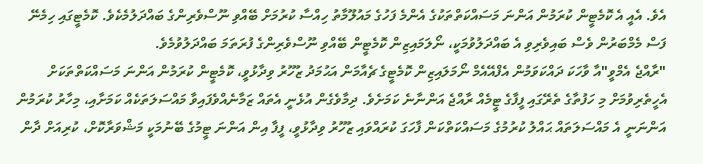އެވެ. އެއީ އެ ކޮމެޓީން ކުރަމުން އަންނަ މަސައްކަތްތަކުގެ އެންމެ ފަހުގެ މައުލޫމާތު ހިއްސާ ކުރުމަށް ބޭއްވި ނޫސްވެރިންގެ ބައްދަލުމެކެވެ. ކޮމެޓީގައި ހިމެނޭ ފަސް މެމްބަރުން ވެސް ބައިވެރިވި އެ ބައްދަލުވުމަކީ، ނޯލަމައިޒިން ކޮމެޓީން ބޭއްވި ނޫސްވެރިންގެ ފުރަތަމަ ބައްދަލުވުމެވެ.
"ރާއްޖެ އެމްވީ"އާ ވާހަކަ ދައްކަވަމުން އެފްއޭއެމް ނޯމަލައިޒިން ކޮމެޓީގެ ޗެއާމަން އަޙުމަދު ޒުހޫރު ވިދާޅުވީ، ކޮމެޓީން ކުރަމުން އަންނަ މަސައްކަތްތަކަށް އެހީތެރިވުމަށް މި ހަފުތާގެ ތެރޭގައި ފީފާގެ ޓީމެއް ރާއްޖެ އަންނާނެ ކަމަށެވެ. ދިމާވެގެން އުޅެނީ އެތައް ޒަމާނެއްވެފައިވާ މައްސަލަތަކެއް ކަމަށާއި، މިހާރު ކުރަމުން އަންނަނީ އެ މައްސަލަތައް ޙައްލު ކުރުމުގެ މަސައްކަތްކަން ފާހަގަ ކުރައްވައި ޒުހޫރު ވިދާޅުވީ، ފީފާ އިން އަންނަ ޓީމުގެ ބޭނުމަކީ މަޝްވަރާކޮށް، ކުރިއަށް ދާން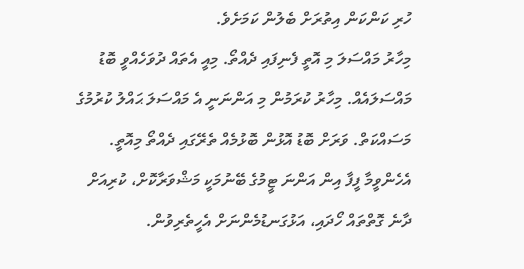ހުރި ކަންކަން އިތުރަށް ބެލުން ކަމަށެވެ.
މިހާރު މައްސަލަ މި އޮތީ ފެނިފައި ދެއްތޯ. މިއީ އެތައް ދުވަހެއްވީ ބޮޑު މައްސަލައެއް. މިހާރު ކުރަމުން މި އަންނަނީ އެ މައްސަލަ ޙައްލު ކުރުމުގެ މަސައްކަތް. ވަރަށް ބޮޑު އޮޅުން ބޮޅުމެއް ތެރޭގައި ދެއްތޯ މިއޮތީ. އެހެންވީމާ ފީފާ އިން އަންނަ ޓީމުގެ ބޭނުމަކީ މަޝްވަރާކޮށް، ކުރިއަށް ދާނެ ގޮތްތައް ހޯދައި، އަޅުގަނޑުމެންނަށް އެހީތެރިވުން.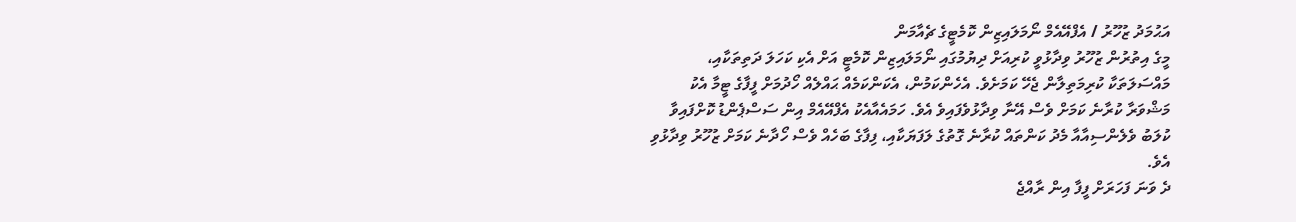އަޙުމަދު ޒުހޫރު / އެފްއޭއެމް ނޯމަލައިޒިން ކޮމެޓީގެ ޗެއާމަން
މީގެ އިތުރުން ޒުހޫރު ވިދާޅުވީ ކުރިއަށް ދިޔުމުގައި ނޯމަލައިޒިން ކޮމެޓީ އަށް އެކި ކަހަލަ ދަތިތަކާއި، މައްސަލަތަކާ ކުރިމަތިލާން ޖެހޭ ކަމަށެވެ. އެހެންކަމުން، އެކަންކަމެއް ޙައްލެއް ހޯދުމަށް ފީފާގެ ޓީމާ އެކު މަޝްވަރާ ކުރާނެ ކަމަށް ވެސް އޭނާ ވިދާޅުވެފައިވެ އެވެ. ހަމައެއާއެކު އެފްއޭއެމް އިން ސަސްޕެންޑު ކޮށްފައިވާ ކުލަބު ވެލެންސިއާއާ މެދު ކަންތައް ކުރާނެ ގޮތުގެ ލަފަޔަކާއި، ފިފާގެ ބަހެއް ވެސް ހޯދާނެ ކަމަށް ޒުހޫރު ވިދާޅުވި އެވެ.
ދެ ވަނަ ފަހަރަށް ފީފާ އިން ރާއްޖެ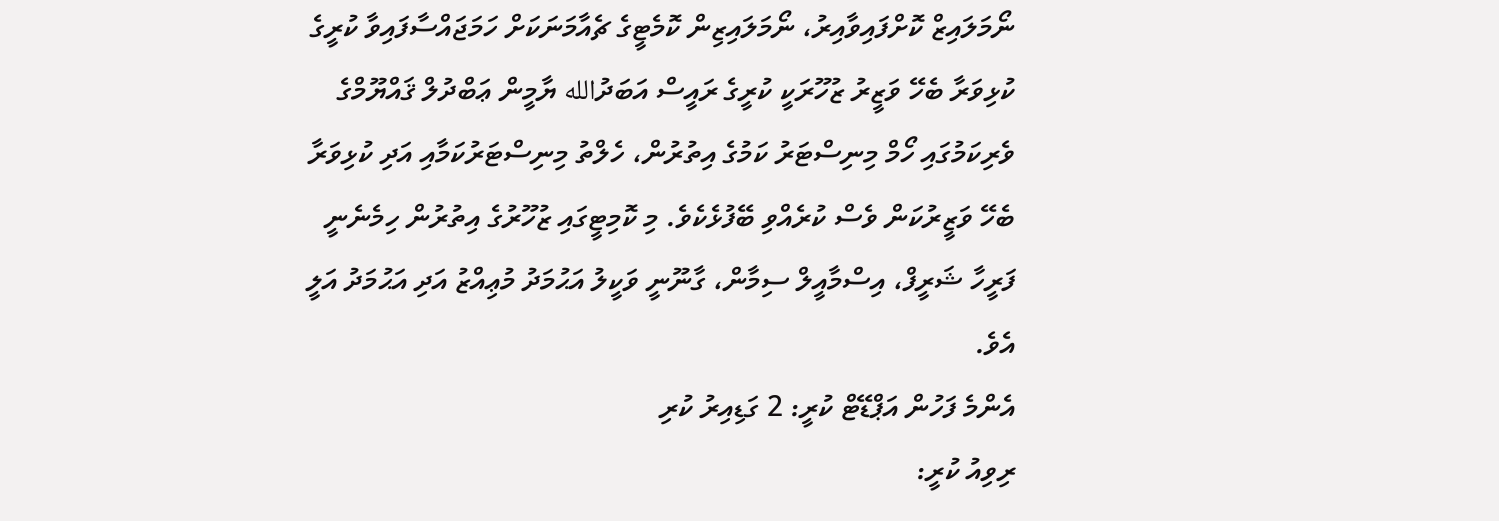ނޯމަލައިޒް ކޮށްފައިވާއިރު، ނޯމަލައިޒިން ކޮމެޓީގެ ޗެއާމަނަކަށް ހަމަޖައްސާފައިވާ ކުރީގެ ކުޅިވަރާ ބެހޭ ވަޒީރު ޒުހޫރަކީ ކުރީގެ ރައީސް އަބަދުالله ޔާމީން ޢަބްދުލް ޤައްޔޫމްގެ ވެރިކަމުގައި ހޯމް މިނިސްޓަރު ކަމުގެ އިތުރުން، ހެލްތު މިނިސްޓަރުކަމާއި އަދި ކުޅިވަރާ ބެހޭ ވަޒީރުކަން ވެސް ކުރެއްވި ބޭފުޅެކެވެ. މި ކޮމިޓީގައި ޒުހޫރުގެ އިތުރުން ހިމެނެނީ ފަރީހާ ޝަރީފް، އިސްމާއީލް ސިމާން، ގާނޫނީ ވަކީލު އަޙުމަދު މުޢިއްޒު އަދި އަޙުމަދު އަލީ އެވެ.
އެންމެ ފަހުން އަޕްޑޭޓް ކުރީ: 2 ގަޑިއިރު ކުރި
ރިވިއު ކުރީ: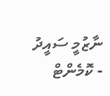ނާޒުމީ ސައީދު
- ކޮމެންޓް